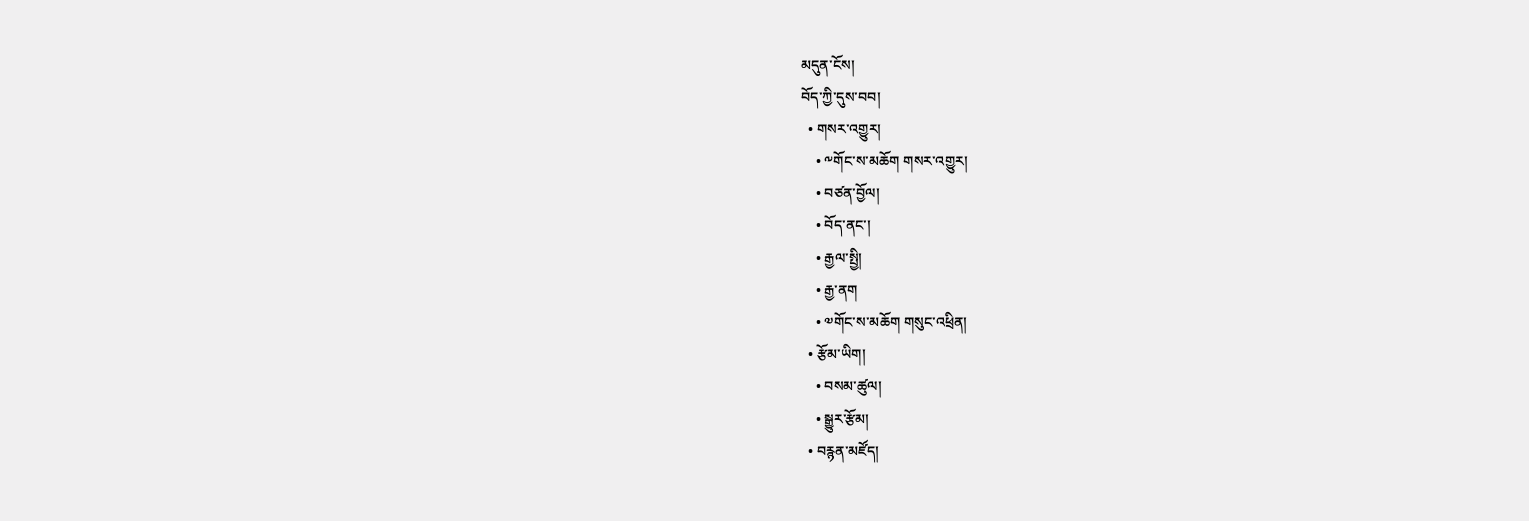མདུན་ངོས།
བོད་ཀྱི་དུས་བབ།
  • གསར་འགྱུར།
    • ༸གོང་ས་མཆོག གསར་འགྱུར།
    • བཙན་བྱོལ།
    • བོད་ནང་།
    • རྒྱལ་སྤྱི།
    • རྒྱ་ནག
    • ༧གོང་ས་མཆོག གསུང་འཕྲིན།
  • རྩོམ་ཡིག།
    • བསམ་ཚུལ།
    • སྒྱུར་རྩོམ།
  • བརྙན་མཛོད།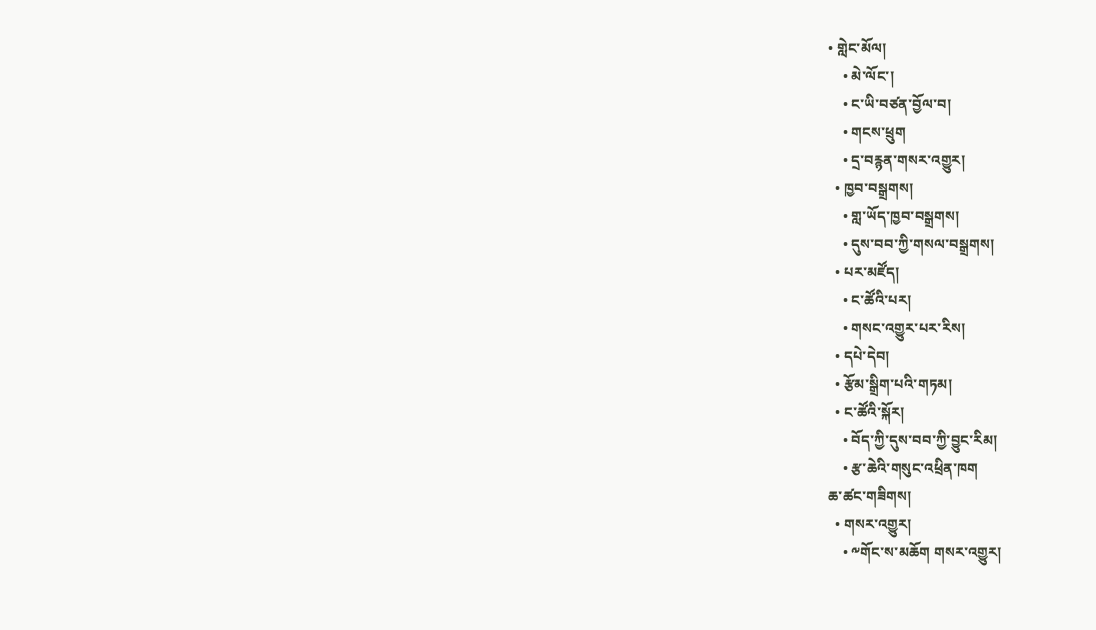• གླེང་མོལ།
    • མེ་ལོང་།
    • ང་ཡི་བཙན་བྱོལ་བ།
    • གངས་ཕྲུག
    • དྲ་བརྙན་གསར་འགྱུར།
  • ཁྱབ་བསྒྲགས།
    • གླ་ཡོད་ཁྱབ་བསྒྲགས།
    • དུས་བབ་ཀྱི་གསལ་བསྒྲགས།
  • པར་མཛོད།
    • ང་ཚོའི་པར།
    • གསང་འགྱུར་པར་རིས།
  • དཔེ་དེབ།
  • རྩོམ་སྒྲིག་པའི་གཏམ།
  • ང་ཚོའི་སྐོར།
    • བོད་ཀྱི་དུས་བབ་ཀྱི་བྱུང་རིམ།
    • རྩ་ཆེའི་གསུང་འཕྲིན་ཁག
ཆ་ཚང་གཟིགས།
  • གསར་འགྱུར།
    • ༸གོང་ས་མཆོག གསར་འགྱུར།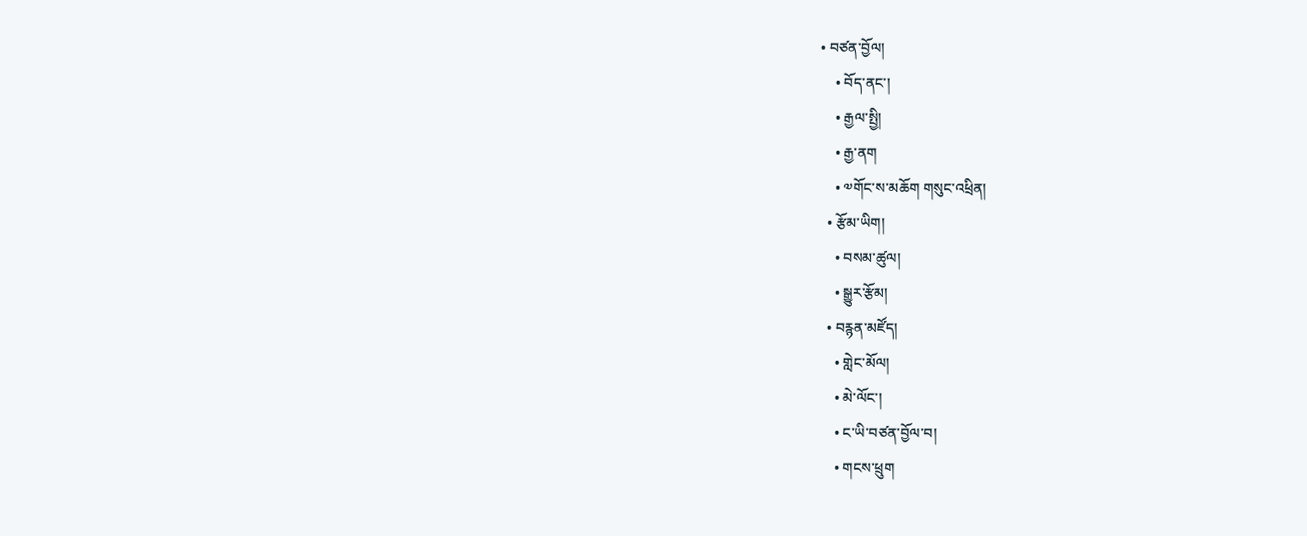• བཙན་བྱོལ།
    • བོད་ནང་།
    • རྒྱལ་སྤྱི།
    • རྒྱ་ནག
    • ༧གོང་ས་མཆོག གསུང་འཕྲིན།
  • རྩོམ་ཡིག།
    • བསམ་ཚུལ།
    • སྒྱུར་རྩོམ།
  • བརྙན་མཛོད།
    • གླེང་མོལ།
    • མེ་ལོང་།
    • ང་ཡི་བཙན་བྱོལ་བ།
    • གངས་ཕྲུག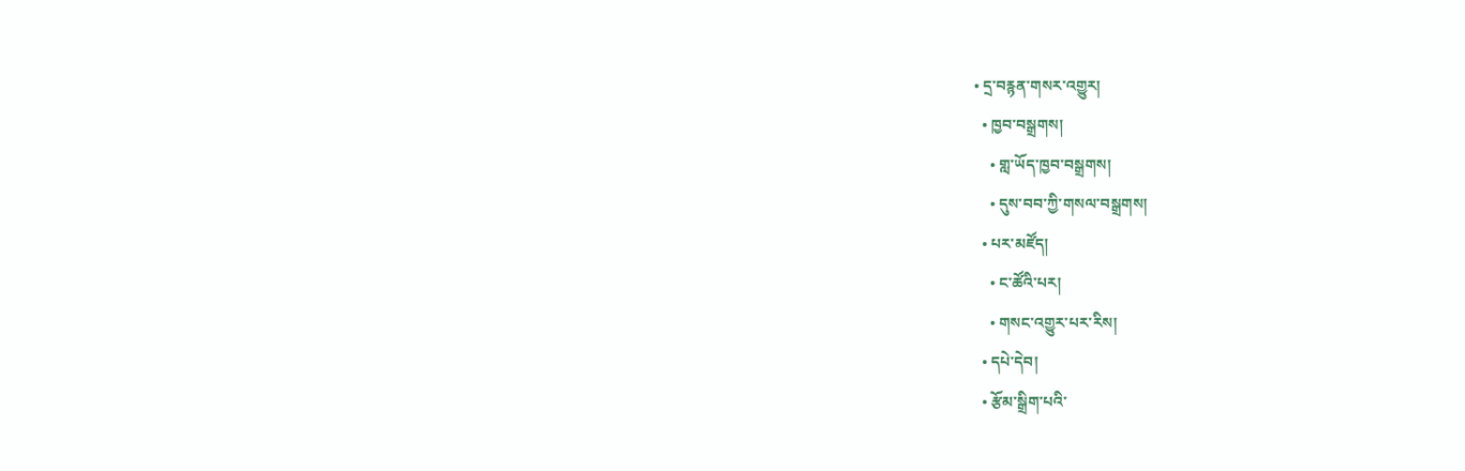• དྲ་བརྙན་གསར་འགྱུར།
  • ཁྱབ་བསྒྲགས།
    • གླ་ཡོད་ཁྱབ་བསྒྲགས།
    • དུས་བབ་ཀྱི་གསལ་བསྒྲགས།
  • པར་མཛོད།
    • ང་ཚོའི་པར།
    • གསང་འགྱུར་པར་རིས།
  • དཔེ་དེབ།
  • རྩོམ་སྒྲིག་པའི་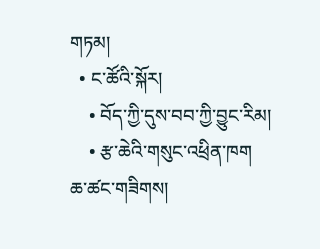གཏམ།
  • ང་ཚོའི་སྐོར།
    • བོད་ཀྱི་དུས་བབ་ཀྱི་བྱུང་རིམ།
    • རྩ་ཆེའི་གསུང་འཕྲིན་ཁག
ཆ་ཚང་གཟིགས།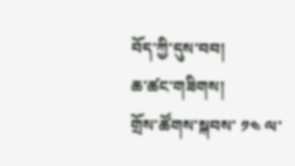བོད་ཀྱི་དུས་བབ།
ཆ་ཚང་གཟིགས།
གྲོས་ཚོགས་སྐབས་ ༡༤ ལ་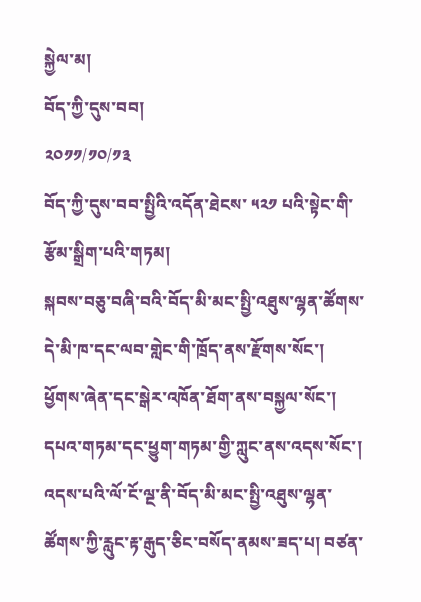སྐྱེལ་མ།
བོད་ཀྱི་དུས་བབ།
༢༠༡༡/༡༠/༡༣
བོད་ཀྱི་དུས་བབ་སྤྱིའི་འདོན་ཐེངས་ ༥༢༡ པའི་སྟེང་གི་རྩོམ་སྒྲིག་པའི་གཏམ།
སྐབས་བཅུ་བཞི་བའི་བོད་མི་མང་སྤྱི་འཐུས་ལྷན་ཚོགས་དེ་མི་ཁ་དང་ལབ་གླེང་གི་ཁྲོད་ནས་རྫོགས་སོང་། ཕྱོགས་ཞེན་དང་སྒེར་འཁོན་ཐོག་ནས་བསྐྱལ་སོང་། དཔའ་གཏམ་དང་ཕྱུག་གཏམ་གྱི་ཀླུང་ནས་འདས་སོང་། འདས་པའི་ལོ་ངོ་ལྔ་ནི་བོད་མི་མང་སྤྱི་འཐུས་ལྷན་ཚོགས་ཀྱི་རླུང་རྟ་རྒུད་ཅིང་བསོད་ནམས་ཟད་པ། བཙན་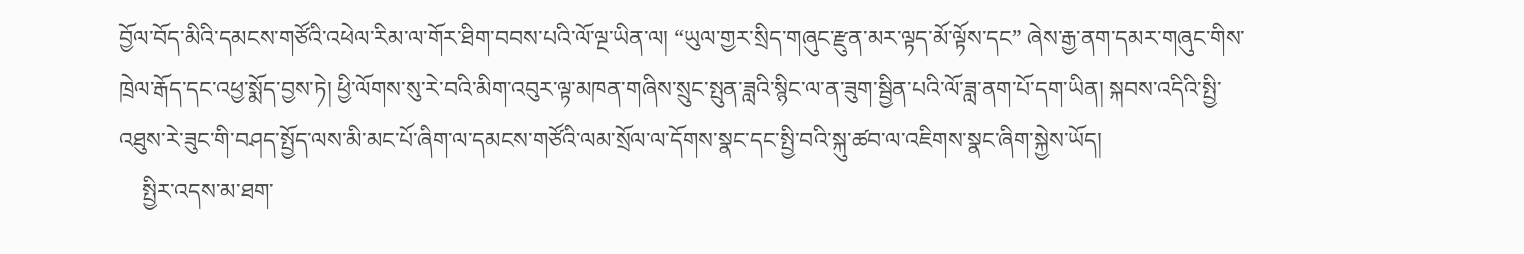བྱོལ་བོད་མིའི་དམངས་གཙོའི་འཕེལ་རིམ་ལ་གོར་ཐིག་བབས་པའི་ལོ་ལྔ་ཡིན་ལ། “ཡུལ་གྱར་སྲིད་གཞུང་རྫུན་མར་ལྟད་མོ་ལྟོས་དང” ཞེས་རྒྱ་ནག་དམར་གཞུང་གིས་ཁྲེལ་རྒོད་དང་འཕྱ་སྨོད་བྱས་ཏེ། ཕྱི་ལོགས་སུ་རེ་བའི་མིག་འབུར་ལྟ་མཁན་གཞིས་སྲུང་སྤུན་ཟླའི་སྙིང་ལ་ན་ཟུག་སྦྱིན་པའི་ལོ་ཟླ་ནག་པོ་དག་ཡིན། སྐབས་འདིའི་སྤྱི་འཐུས་རེ་ཟུང་གི་བཤད་སྤྱོད་ལས་མི་མང་པོ་ཞིག་ལ་དམངས་གཙོའི་ལམ་སྲོལ་ལ་དོགས་སྣང་དང་སྤྱི་བའི་སྐུ་ཚབ་ལ་འཇིགས་སྣང་ཞིག་སྐྱེས་ཡོད།
    སྤྱིར་འདས་མ་ཐག་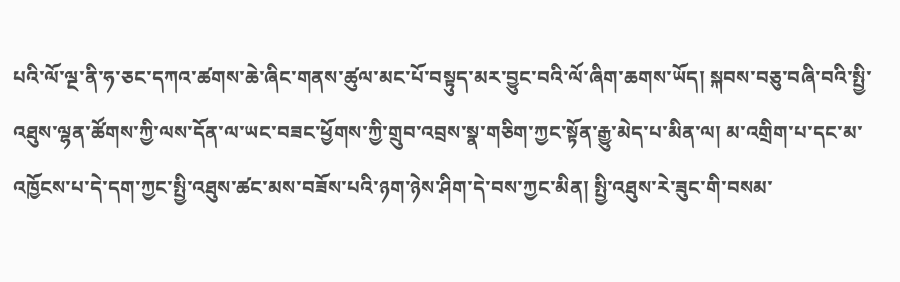པའི་ལོ་ལྔ་ནི་ཧ་ཅང་དཀའ་ཚགས་ཆེ་ཞིང་གནས་ཚུལ་མང་པོ་བསྟུད་མར་བྱུང་བའི་ལོ་ཞིག་ཆགས་ཡོད། སྐབས་བཅུ་བཞི་བའི་སྤྱི་འཐུས་ལྷན་ཚོགས་ཀྱི་ལས་དོན་ལ་ཡང་བཟང་ཕྱོགས་ཀྱི་གྲུབ་འབྲས་སྣ་གཅིག་ཀྱང་སྟོན་རྒྱུ་མེད་པ་མིན་ལ། མ་འགྲིག་པ་དང་མ་འཁྱོངས་པ་དེ་དག་ཀྱང་སྤྱི་འཐུས་ཚང་མས་བཟོས་པའི་ཉག་ཉེས་ཤིག་དེ་བས་ཀྱང་མིན། སྤྱི་འཐུས་རེ་ཟུང་གི་བསམ་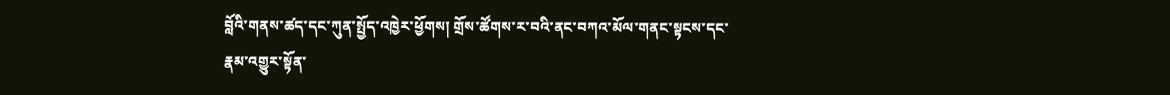བློའི་གནས་ཚད་དང་ཀུན་སྤྱོད་འཁྱེར་ཕྱོགས། གྲོས་ཚོགས་ར་བའི་ནང་བཀའ་མོལ་གནང་སྟངས་དང་རྣམ་འགྱུར་སྟོན་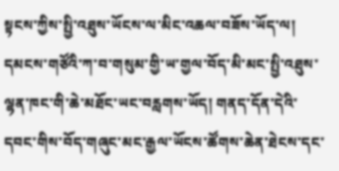སྟངས་ཀྱིས་སྤྱི་འཐུས་ཡོངས་ལ་མིང་འཆལ་བཟོས་ཡོད་ལ། དམངས་གཙོའི་ཀ་བ་གསུམ་གྱི་ཡ་གྱལ་བོད་མི་མང་སྤྱི་འཐུས་ལྷན་ཁང་གི་ཆེ་མཐོང་ཡང་བརླགས་ཡོད། གནད་དོན་དེའི་དབང་གིས་བོད་གཞུང་མང་རྒྱལ་ཡོངས་ཚོགས་ཆེན་ཐེངས་དང་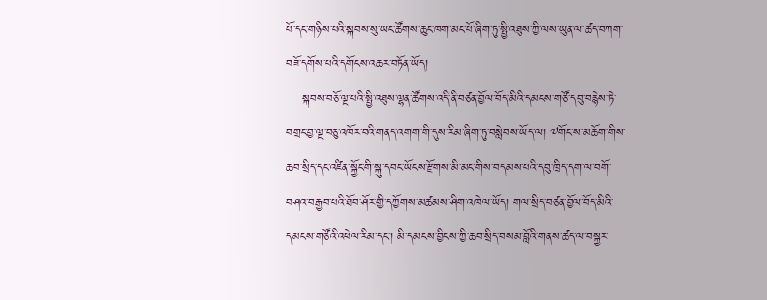པོ་དང་གཉིས་པའི་སྐབས་སུ་ཡང་ཚོགས་ཆུང་ཁག་མང་པོ་ཞིག་ཏུ་སྤྱི་འཐུས་ཀྱི་ལས་ཡུན་ལ་ཚད་བཀག་བཟོ་དགོས་པའི་དགོངས་འཆར་བཏོན་ཡོད།
    སྐབས་བཅོ་ལྔ་པའི་སྤྱི་འཐུས་ལྷན་ཚོགས་འདི་ནི་བཙན་བྱོལ་བོད་མིའི་དམངས་གཙོ་དབུ་བརྙེས་ཏེ་བགྲང་བྱ་ལྔ་བཅུ་འཁོར་བའི་གནད་འགག་གི་དུས་རིམ་ཞིག་ཏུ་བསླེབས་ཡོད་ལ། ༧གོང་ས་མཆོག་གིས་ཆབ་སྲིད་དང་འཛིན་སྐྱོང་གི་སྐུ་དབང་ཡོངས་རྫོགས་མི་མང་གིས་བདམས་པའི་དབུ་ཁྲིད་དག་ལ་བགོ་བཤའ་བརྒྱབ་པའི་ཐོབ་ཤོར་གྱི་དཀྱོགས་མཚམས་ཤིག་འཁེལ་ཡོད། གལ་སྲིད་བཙན་བྱོལ་བོད་མིའི་དམངས་གཙོའི་འཕེལ་རིམ་དང་། མི་དམངས་བྱིངས་ཀྱི་ཆབ་སྲིད་བསམ་བློའི་གནས་ཚད་ལ་བསྐྱར་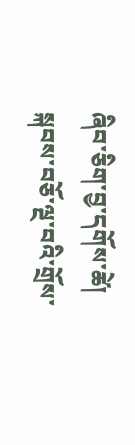ཞིབ་ཅིག་བྱ་དགོས་ཚེ། སྐབས་བཅོ་ལྔ་བའི་གྲོས་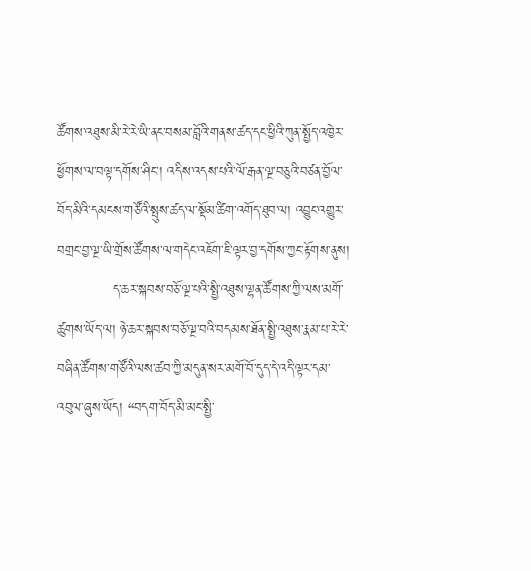ཚོགས་འཐུས་མི་རེ་རེ་ཡི་ནང་བསམ་བློའི་གནས་ཚད་དང་ཕྱིའི་ཀུན་སྤྱོད་འཁྱེར་ཕྱོགས་ལ་བལྟ་དགོས་ཤིང་། འདིས་འདས་པའི་ལོ་རྒན་ལྔ་བཅུའི་བཙན་བྱོལ་བོད་མིའི་དམངས་གཙོའི་སྤུས་ཚད་ལ་སྡོམ་ཚིག་འགོད་ཐུབ་ལ། འབྱུང་འགྱུར་བགྲང་བྱ་ལྔ་ཡི་གྲོས་ཚོགས་ལ་གདེང་འཇོག་ཇི་ལྟར་བྱ་དགོས་ཀྱང་རྟོགས་ནུས།
            ད་ཆར་སྐབས་བཅོ་ལྔ་པའི་སྤྱི་འཐུས་ལྷན་ཚོགས་ཀྱི་ལས་མགོ་ཚུགས་ཡོད་ལ། ཉེ་ཆར་སྐབས་བཅོ་ལྔ་བའི་བདམས་ཐོན་སྤྱི་འཐུས་རྣམ་པ་རེ་རེ་བཞིན་ཚོགས་གཙོའི་ལས་ཚབ་ཀྱི་མདུན་སར་མགོ་བོ་དུད་དེ་འདི་ལྟར་དམ་འབུལ་ཞུས་ཡོད། “བདག་བོད་མི་མང་སྤྱི་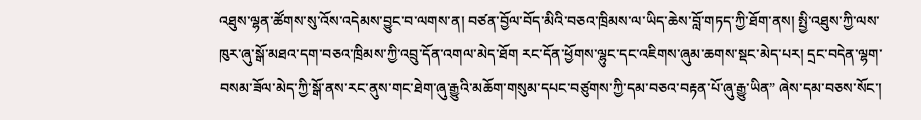འཐུས་ལྷན་ཚོགས་སུ་འོས་འདེམས་བྱུང་བ་ལགས་ན། བཙན་བྱོལ་བོད་མིའི་བཅའ་ཁྲིམས་ལ་ཡིད་ཆེས་བློ་གཏད་ཀྱི་ཐོག་ནས། སྤྱི་འཐུས་ཀྱི་ལས་ཁུར་ཞུ་སྒོ་མཐའ་དག་བཅའ་ཁྲིམས་ཀྱི་འབྲུ་དོན་འགལ་མེད་ཐོག རང་དོན་ཕྱོགས་ལྷུང་དང་འཇིགས་ཞུམ་ཆགས་སྡང་མེད་པར། དྲང་བདེན་ལྷག་བསམ་ཟོལ་མེད་ཀྱི་སྒོ་ནས་རང་ནུས་གང་ཐེག་ཞུ་རྒྱུའི་མཆོག་གསུམ་དཔང་བཙུགས་ཀྱི་དམ་བཅའ་བརྟན་པོ་ཞུ་རྒྱུ་ཡིན” ཞེས་དམ་བཅས་སོང་།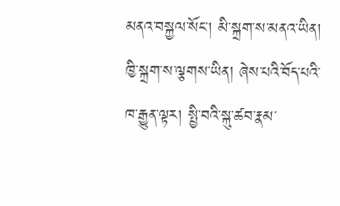མནའ་བསྐྱལ་སོང་། མི་སྐྲག་ས་མནའ་ཡིན། ཁྱི་སྐྲག་ས་ལྕགས་ཡིན། ཞེས་པའི་བོད་པའི་ཁ་རྒྱུན་ལྟར། སྤྱི་བའི་སྐུ་ཚབ་རྣམ་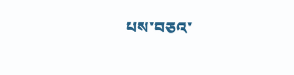པས་བཅའ་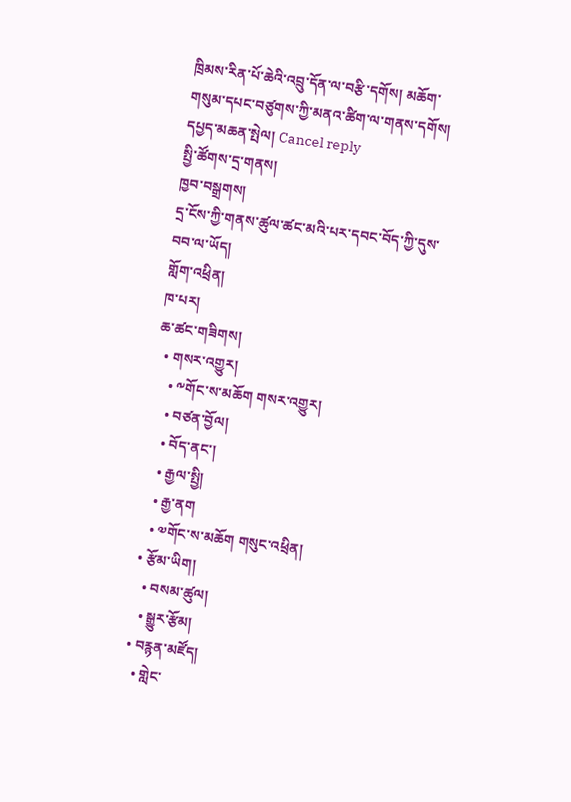ཁྲིམས་རིན་པོ་ཆེའི་འབྲུ་དོན་ལ་བརྩི་དགོས། མཆོག་གསུམ་དཔང་བཙུགས་ཀྱི་མནའ་ཚིག་ལ་གནས་དགོས།
དཔྱད་མཆན་སྤེལ། Cancel reply
སྤྱི་ཚོགས་དྲ་གནས།
ཁྱབ་བསྒྲགས།
དྲ་ངོས་ཀྱི་གནས་ཚུལ་ཚང་མའི་པར་དབང་བོད་ཀྱི་དུས་བབ་ལ་ཡོད།
གློག་འཕྲིན།
ཁ་པར།
ཆ་ཚང་གཟིགས།
  • གསར་འགྱུར།
    • ༸གོང་ས་མཆོག གསར་འགྱུར།
    • བཙན་བྱོལ།
    • བོད་ནང་།
    • རྒྱལ་སྤྱི།
    • རྒྱ་ནག
    • ༧གོང་ས་མཆོག གསུང་འཕྲིན།
  • རྩོམ་ཡིག།
    • བསམ་ཚུལ།
    • སྒྱུར་རྩོམ།
  • བརྙན་མཛོད།
    • གླེང་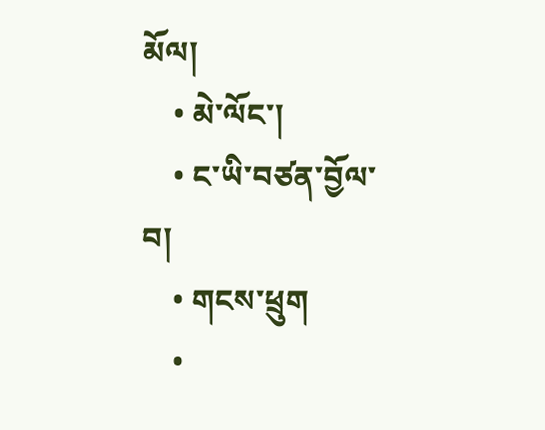མོལ།
    • མེ་ལོང་།
    • ང་ཡི་བཙན་བྱོལ་བ།
    • གངས་ཕྲུག
    •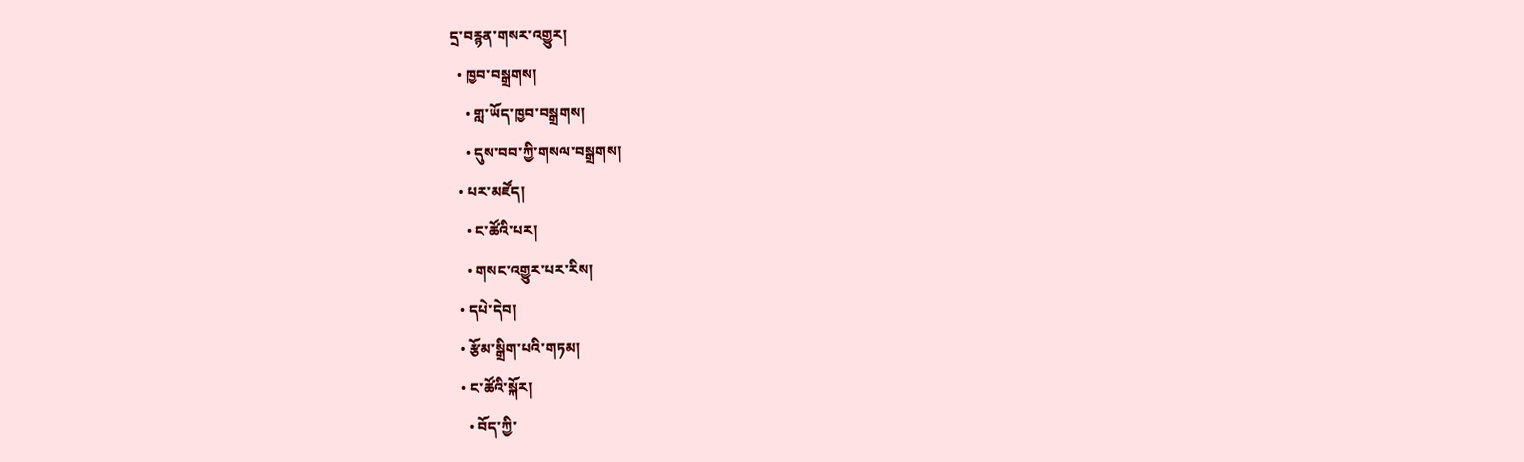དྲ་བརྙན་གསར་འགྱུར།
  • ཁྱབ་བསྒྲགས།
    • གླ་ཡོད་ཁྱབ་བསྒྲགས།
    • དུས་བབ་ཀྱི་གསལ་བསྒྲགས།
  • པར་མཛོད།
    • ང་ཚོའི་པར།
    • གསང་འགྱུར་པར་རིས།
  • དཔེ་དེབ།
  • རྩོམ་སྒྲིག་པའི་གཏམ།
  • ང་ཚོའི་སྐོར།
    • བོད་ཀྱི་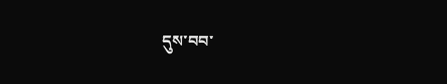དུས་བབ་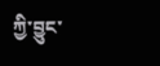ཀྱི་བྱུང་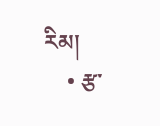རིམ།
    • རྩ་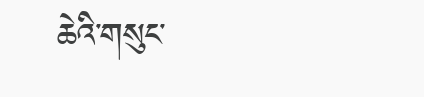ཆེའི་གསུང་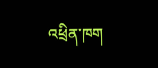འཕྲིན་ཁག